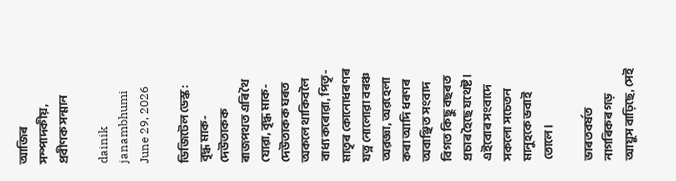আজিৰ সম্পাদকীয়, প্রবীণক সন্মান

dainik janambhumi June 29, 2026

ডিজিটেল ডেস্ক: বৃদ্ধ মাক-দেউতাকক ৰাজপথত এৰি থৈ যোৱা, বৃদ্ধ মাক-দেউতাকক ঘৰত অকলে থাকিবলৈ বাধ্য কৰোৱা, পিতৃ-মাতৃৰ কোনোধৰণৰ যত্ন নোলোৱা বৰঞ্চ অৱজ্ঞা, অৱহেলা কৰা আদি ধৰণৰ অবাঞ্ছিত সংবাদ বিগত কিছু বছৰত প্ৰচাৰ হৈছে যথেষ্ট। এইবোৰ সংবাদে সকলো সচেতন মানুহকে ভবাই তোলে।

ভাৰতবৰ্ষত নাগৰিকৰ গড় আয়ুস বাঢ়িছে, সেই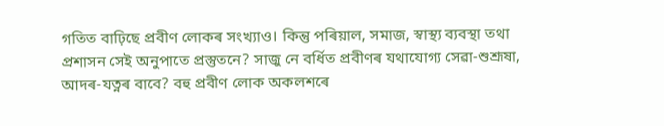গতিত বাঢ়িছে প্রবীণ লোকৰ সংখ্যাও। কিন্তু পৰিয়াল, সমাজ, স্বাস্থ্য ব্যবস্থা তথা প্রশাসন সেই অনুপাতে প্রস্তুতনে? সাজু নে বর্ধিত প্রবীণৰ যথাযোগ্য সেৱা-শুশ্রূষা, আদৰ-যত্নৰ বাবে? বহু প্রবীণ লোক অকলশৰে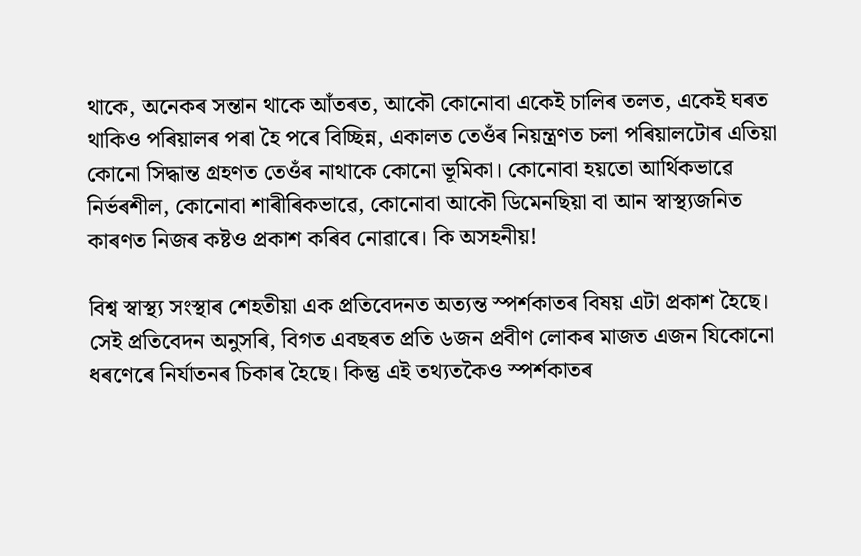থাকে, অনেকৰ সন্তান থাকে আঁতৰত, আকৌ কোনোবা একেই চালিৰ তলত, একেই ঘৰত থাকিও পৰিয়ালৰ পৰা হৈ পৰে বিচ্ছিন্ন, একালত তেওঁৰ নিয়ন্ত্ৰণত চলা পৰিয়ালটোৰ এতিয়া কোনো সিদ্ধান্ত গ্রহণত তেওঁৰ নাথাকে কোনো ভূমিকা। কোনোবা হয়তো আর্থিকভাৱে নিৰ্ভৰশীল, কোনোবা শাৰীৰিকভাৱে, কোনোবা আকৌ ডিমেনছিয়া বা আন স্বাস্থ্যজনিত কাৰণত নিজৰ কষ্টও প্রকাশ কৰিব নোৱাৰে। কি অসহনীয়!

বিশ্ব স্বাস্থ্য সংস্থাৰ শেহতীয়া এক প্রতিবেদনত অত্যন্ত স্পৰ্শকাতৰ বিষয় এটা প্রকাশ হৈছে। সেই প্রতিবেদন অনুসৰি, বিগত এবছৰত প্ৰতি ৬জন প্রবীণ লোকৰ মাজত এজন যিকোনো ধৰণেৰে নিৰ্যাতনৰ চিকাৰ হৈছে। কিন্তু এই তথ্যতকৈও স্পৰ্শকাতৰ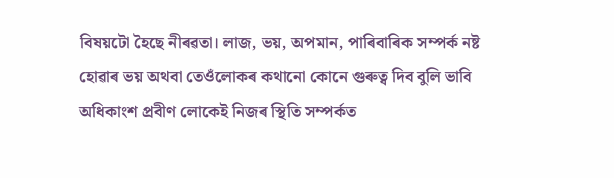বিষয়টো হৈছে নীৰৱতা। লাজ, ভয়, অপমান, পাৰিবাৰিক সম্পৰ্ক নষ্ট হোৱাৰ ভয় অথবা তেওঁলোকৰ কথানো কোনে গুৰুত্ব দিব বুলি ভাবি অধিকাংশ প্রবীণ লোকেই নিজৰ স্থিতি সম্পৰ্কত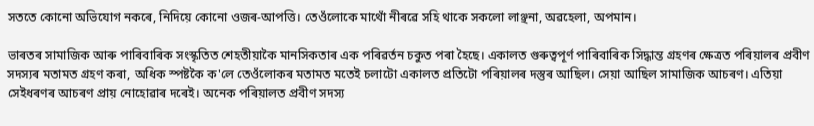সততে কোনো অভিযোগ নকৰে, নিদিয়ে কোনো ওজৰ-আপত্তি। তেওঁলোকে মাথোঁ নীৰৱে সহি থাকে সকলো লাঞ্ছনা, অৱহেলা, অপমান।

ভাৰতৰ সামাজিক আৰু পাৰিবাৰিক সংস্কৃতিত শেহতীয়াকৈ মানসিকতাৰ এক পৰিৱৰ্তন চকুত পৰা হৈছে। একালত গুৰুত্বপূৰ্ণ পাৰিবাৰিক সিদ্ধান্ত গ্ৰহণৰ ক্ষেত্ৰত পৰিয়ালৰ প্ৰবীণ সদস্যৰ মতামত গ্ৰহণ কৰা, অধিক স্পষ্টকৈ ক'লে তেওঁলোকৰ মতামত মতেই চলাটো একালত প্রতিটো পৰিয়ালৰ দস্তুৰ আছিল। সেয়া আছিল সামাজিক আচৰণ। এতিয়া সেইধৰণৰ আচৰণ প্ৰায় নোহোৱাৰ দৰেই। অনেক পৰিয়ালত প্রবীণ সদস্য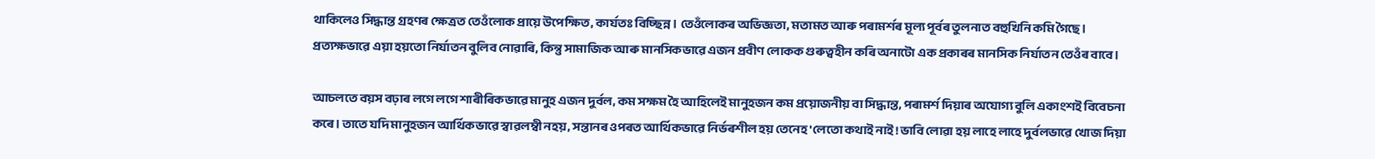থাকিলেও সিদ্ধান্ত গ্ৰহণৰ ক্ষেত্ৰত তেওঁলোক প্রায়ে উপেক্ষিত, কার্যতঃ বিচ্ছিন্ন। তেওঁলোকৰ অভিজ্ঞতা, মতামত আৰু পৰামৰ্শৰ মূল্য পূৰ্বৰ তুলনাত বহুখিনি কমি গৈছে। প্রত্যক্ষভাৱে এয়া হয়তো নির্যাতন বুলিব নোৱাৰি, কিন্তু সামাজিক আৰু মানসিকভাৱে এজন প্রবীণ লোকক গুৰুত্বহীন কৰি অনাটো এক প্ৰকাৰৰ মানসিক নির্যাতন তেওঁৰ বাবে।

আচলতে বয়স বঢ়াৰ লগে লগে শাৰীৰিকভাৱে মানুহ এজন দুর্বল, কম সক্ষম হৈ আহিলেই মানুহজন কম প্রয়োজনীয় বা সিদ্ধান্ত, পৰামৰ্শ দিয়াৰ অযোগ্য বুলি একাংশই বিবেচনা কৰে। তাতে যদি মানুহজন আর্থিকভাৱে স্বাৱলম্বী নহয়, সন্তানৰ ওপৰত আর্থিকভাৱে নিৰ্ভৰশীল হয় তেনেহ'লেতো কথাই নাই! ভাবি লোৱা হয় লাহে লাহে দুর্বলভাৱে খোজ দিয়া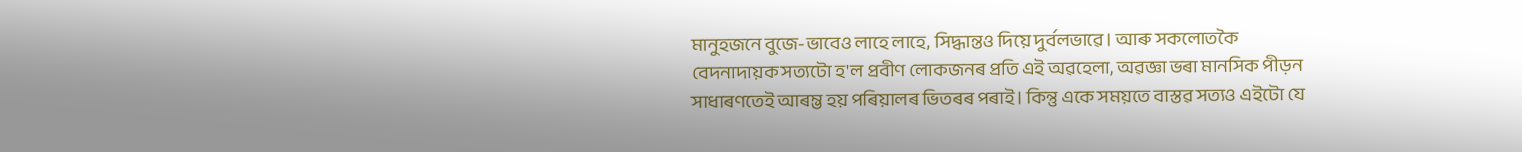মানুহজনে বুজে-ভাবেও লাহে লাহে, সিদ্ধান্তও দিয়ে দুর্বলভাৱে। আৰু সকলোতকৈ বেদনাদায়ক সত্যটো হ'ল প্রবীণ লোকজনৰ প্ৰতি এই অৱহেলা, অৱজ্ঞা ভৰা মানসিক পীড়ন সাধাৰণতেই আৰম্ভ হয় পৰিয়ালৰ ভিতৰৰ পৰাই। কিন্তু একে সময়তে বাস্তৱ সত্যও এইটো যে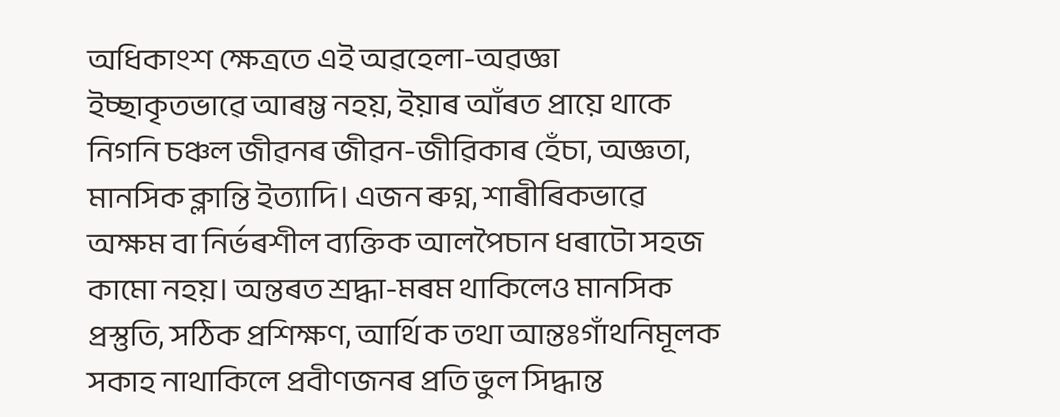অধিকাংশ ক্ষেত্রতে এই অৱহেলা-অৱজ্ঞা ইচ্ছাকৃতভাৱে আৰম্ভ নহয়, ইয়াৰ আঁৰত প্ৰায়ে থাকে নিগনি চঞ্চল জীৱনৰ জীৱন-জীৱিকাৰ হেঁচা, অজ্ঞতা, মানসিক ক্লান্তি ইত্যাদি। এজন ৰুগ্ন, শাৰীৰিকভাৱে অক্ষম বা নিৰ্ভৰশীল ব্যক্তিক আলপৈচান ধৰাটো সহজ কামো নহয়। অন্তৰত শ্রদ্ধা-মৰম থাকিলেও মানসিক প্রস্তুতি, সঠিক প্রশিক্ষণ, আর্থিক তথা আন্তঃগাঁথনিমূলক সকাহ নাথাকিলে প্রবীণজনৰ প্ৰতি ভুল সিদ্ধান্ত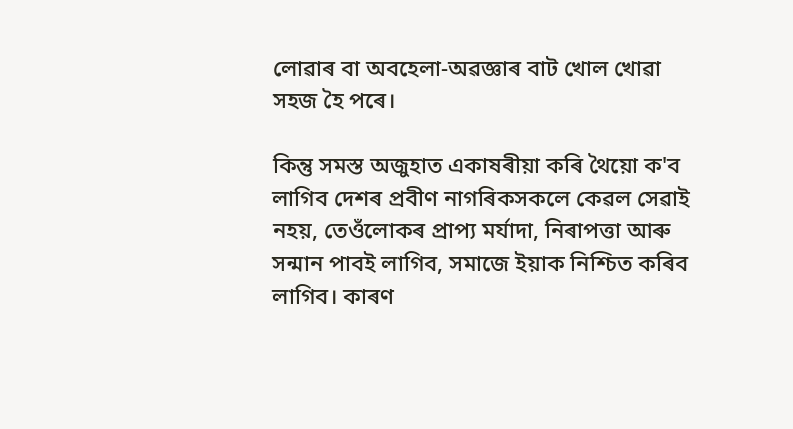লোৱাৰ বা অবহেলা-অৱজ্ঞাৰ বাট খোল খোৱা সহজ হৈ পৰে।

কিন্তু সমস্ত অজুহাত একাষৰীয়া কৰি থৈয়ো ক'ব লাগিব দেশৰ প্ৰবীণ নাগৰিকসকলে কেৱল সেৱাই নহয়, তেওঁলোকৰ প্ৰাপ্য মর্যাদা, নিৰাপত্তা আৰু সন্মান পাবই লাগিব, সমাজে ইয়াক নিশ্চিত কৰিব লাগিব। কাৰণ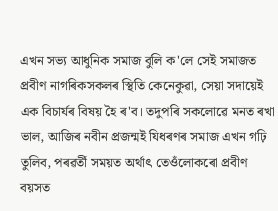এখন সভ্য আধুনিক সমাজ বুলি ক'লে সেই সমাজত প্রবীণ নাগৰিকসকলৰ স্থিতি কেনেকুৱা, সেয়া সদায়েই এক বিচাৰ্যৰ বিষয় হৈ ৰ'ব। তদুপৰি সকলোৱে মনত ৰখা ভাল, আজিৰ নবীন প্রজন্মই যিধৰণৰ সমাজ এখন গঢ়ি তুলিব, পৰৱৰ্তী সময়ত অর্থাৎ তেওঁলোকৰো প্রবীণ বয়সত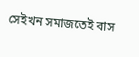সেইখন সমাজতেই বাস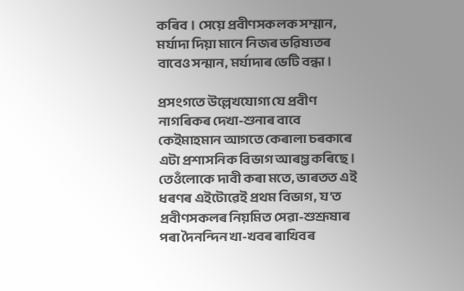কৰিব। সেয়ে প্রবীণসকলক সম্মান, মর্যাদা দিয়া মানে নিজৰ ভৱিষ্যতৰ বাবেও সন্মান, মৰ্যাদাৰ ভেটি বন্ধা।

প্রসংগতে উল্লেখযোগ্য যে প্রবীণ নাগৰিকৰ দেখা-শুনাৰ বাবে কেইমাহমান আগতে কেৰালা চৰকাৰে এটা প্রশাসনিক বিভাগ আৰম্ভ কৰিছে। তেওঁলোকে দাবী কৰা মতে, ভাৰতত এই ধৰণৰ এইটোৱেই প্রথম বিভাগ, য'ত প্রবীণসকলৰ নিয়মিত সেৱা-শুশ্রূষাৰ পৰা দৈনন্দিন খা-খবৰ ৰাখিবৰ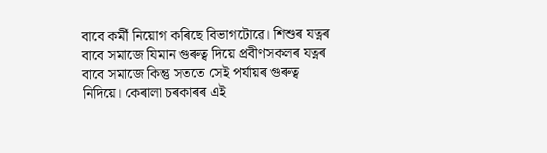বাবে কর্মী নিয়োগ কৰিছে বিভাগটোৱে। শিশুৰ যত্নৰ বাবে সমাজে যিমান গুৰুত্ব দিয়ে প্রবীণসকলৰ যত্নৰ বাবে সমাজে কিন্তু সততে সেই পৰ্যায়ৰ গুৰুত্ব নিদিয়ে। কেৰালা চৰকাৰৰ এই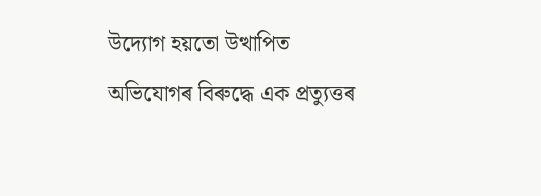উদ্যোগ হয়তো উত্থাপিত অভিযোগৰ বিৰুদ্ধে এক প্রত্যুত্তৰ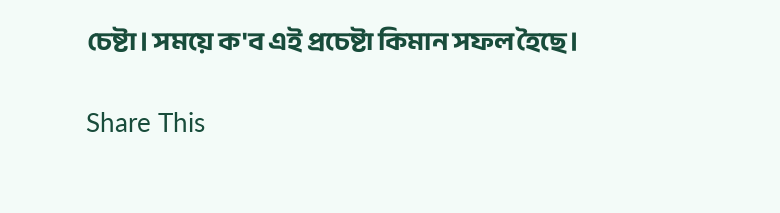চেষ্টা। সময়ে ক'ব এই প্রচেষ্টা কিমান সফল হৈছে।

Share This